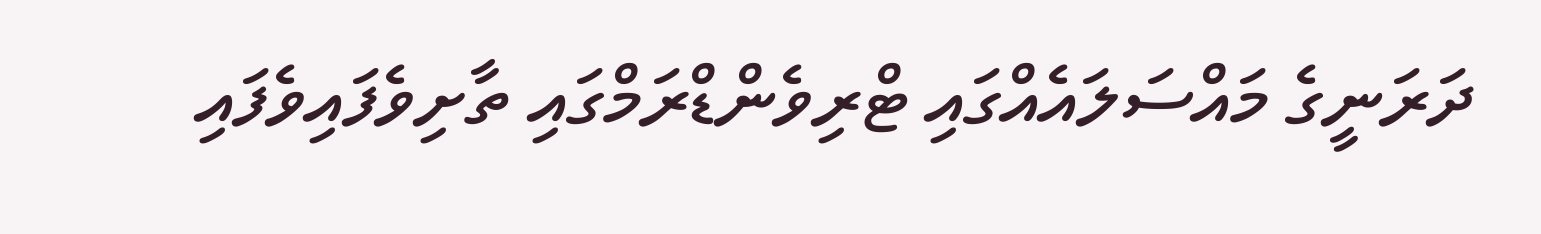ދަރަނީގެ މައްސަލައެއްގައި ޓްރިވެންޑްރަމްގައި ތާށިވެފައިވެފައި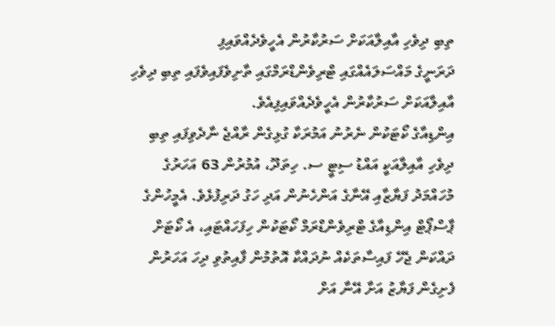ތިބި ދިވެހި އާއިލާއަކަށް ސަރުކާރުން އެހީވެދެއްވައިފި
ދަރަނީގެ މައްސަލައެއްގައި ޓްރިވެންޑްރަމްގައި ތާށިވެފައިވެފައި ތިބި ދިވެހި އާއިލާއަކަށް ސަރުކާރުން އެހީވެދެއްވައިފިއެވެ.
އިންޑިއާގެ ކޯޓަކުން ނެރުނު އަމުރަކާ ގުޅިގެން ރާއްޖެ ނާދެވިފައި ތިބި ދިވެހި އާއިލާއަކީ އައްޑު ސިޓީ ސ. ހިތަދޫ، އުމުރުން 63 އަހަރުގެ މުހައްމަދު ފަޔާޒާއި އޭނާގެ އަންހެނުން އަދި ހަގު ދަރިފުޅެވެ. އެމީހުންގެ ޕާސްޕޯޓް އިންޑިއާގެ ޓްރިވެންޑްރަމް ކޯޓަކުން ހިފަހައްޓައި، އެ ކޯޓަށް ދައްކަން ޖެހޭ ފައިސާތަކެއް ނުދައްކާ އޮތުމުން ފާއިތުވި ދިހަ އަހަރުން ފެށިގެން ފަޔާޒު އަށާ އޭނާ އަށް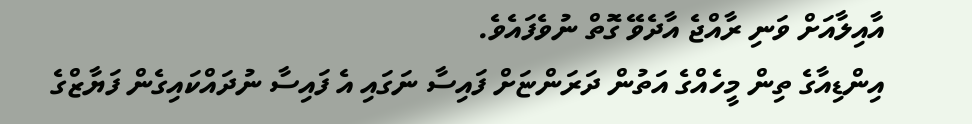އާއިލާއަށް ވަނި ރާއްޖެ އާދެވޭ ގޮތް ނުވެފައެވެ.
އިންޑިއާގެ ތިން މީހެއްގެ އަތުން ދަރަންޏަށް ފައިސާ ނަގައި އެ ފައިސާ ނުދައްކައިގެން ފަޔާޒްގެ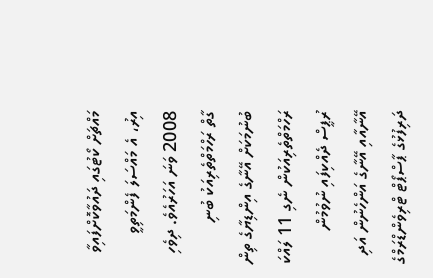މައްޗަށް ކޯޓުގައި ދައުވާކޮށްފައިވާ އިރު، އެ މައްސަލަ ފެންމަތިވީ 2008 ވަނަ އަހަރުއެވެ. ދިވެހި ގާތް ރަހްމަތްތެރިއަކު ބުނި ބުނުމަކަށް އޭނާގެ އިންޑިޔާގެ ތިން ރަހްމަތްތެރިއަކުން ނެގި 11 ލައްކަ ރުޕީސް ދެއްކިފައި ނުވުމުން އޭނާއާއި އޭނާގެ އަންހެނުން އަދި ދަރިފުޅުގެ ޕާސްޕޯޓް ޓްރިވެންޑްރަމްގެ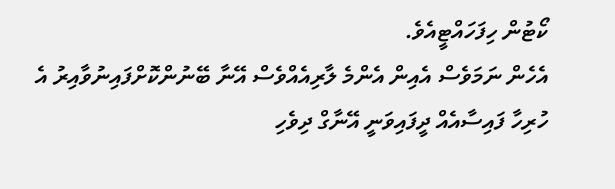ކޯޓުން ހިފަހައްޓީއެވެ.
އެހެން ނަމަވެސް އެއިން އެންމެ ލާރިއެއްވެސް އޭނާ ބޭނުންކޮށްފައިނުވާއިރު އެ ހުރިހާ ފައިސާއެއް ދީފައިވަނީ އޭނާގް ދިވެހި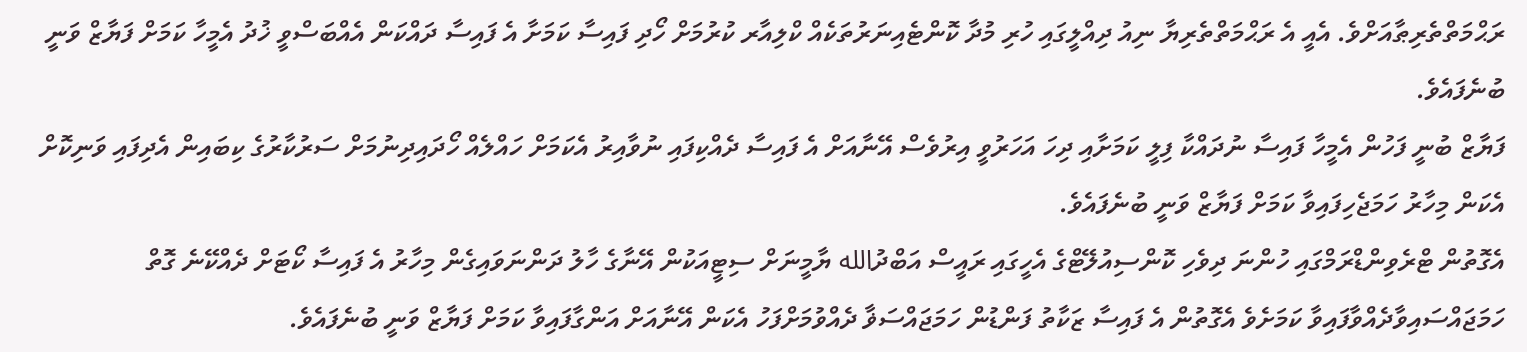ރަޙްމަތްތެރިޠާއަށްވެ. އެއީ އެ ރަޙްމަތްތެރިޔާ ނިއު ދިއްލީގައި ހުރި މުދާ ކޮންޓެއިނަރުތަކެއް ކްލިއާރ ކުރުމަށް ހޯދި ފައިސާ ކަމަށާ އެ ފައިސާ ދައްކަން އެއްބަސްވީ ޚުދު އެމީހާ ކަމަށް ފަޔާޒް ވަނީ ބުނެފައެވެ.
ފަޔާޒް ބުނީ ފަހުން އެމީހާ ފައިސާ ނުދައްކާ ފިލީ ކަމަށާއި ދިހަ އަހަރުވީ އިރުވެސް އޭނާއަށް އެ ފައިސާ ދެއްކިފައި ނުވާއިރު އެކަމަށް ހައްލެއް ހޯދައިދިނުމަށް ސަރުކާރުގެ ކިބައިން އެދިފައި ވަނިކޮށް އެކަން މިހާރު ހަމަޖެހިފައިވާ ކަމަށް ފަޔާޒް ވަނީ ބުނެފައެވެ.
އެގޮތުން ޓްރެވިންޑްރަމްގައި ހުންނަ ދިވެހި ކޮންސިއުލޭޓްގެ އެހީގައި ރައީސް އަބްދުالله ޔާމީނަށް ސިޓީއަކުން އޭނާގެ ހާލު ދަންނަވައިގެން މިހާރު އެ ފައިސާ ކޯޓަށް ދެއްކޭނެ ގޮތް ހަމަޖައްސައިވާދެއްވާފައިވާ ކަމަށެވެ އެގޮތުން އެ ފައިސާ ޒަކާތު ފަންޑުން ހަމަޖައްސަޥާ ދެއްވުމަށްފަހު އެކަން އޭނާއަށް އަންގާފައިވާ ކަމަށް ފަޔާޒް ވަނީ ބުނެފައެވެ.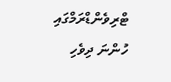ޓްރިވެންޑްރަމްގައި ހުންނަ ދިވެހި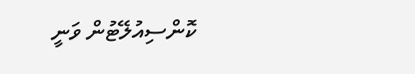ކޮންސިއުލޭޓުން ވަނީ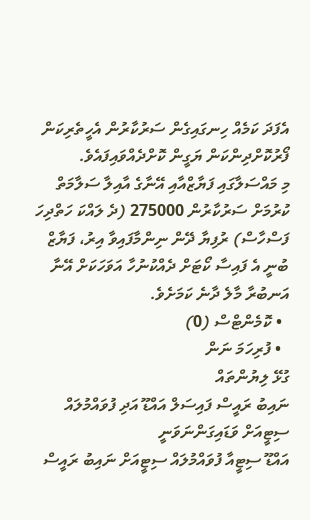އެފަދަ ކަމެއް ހިނގައިގެން ސަރުކާރުން އެހީތެރިކަން ފޯރުކޮށްދިންކަން ޔަގީން ކޮށްދެއްވައިފައެވެ.
މި މައްސަލާގައި ފަޔާޒްއާއި އޭނާގެ އާއިލާ ސަލާމަތް ކުރުމަށް ސަރުކާރުން 275000 (ދެ ލައްކަ ހަތްދިހަ ފަސްހާސް) ރުފިޔާ ދޭން ނިންމާފައިވާ އިރު، ފަޔާޒް ބުނީ އެ ފައިސާ ކޯޓަށް ދެއްކުނުހާ އަވަހަކަށް އޭނާ އަނބުރާ މާލެ ދާނެ ކަމަށެވެ.
  • ކޮމެންޓްސް (0)
  • ފުރިހަމަ ނަން
ގުޅޭ ލިޔުންތައް
ނައިބު ރައީސް ފައިސަލް އައްޑޫ އަދި ފުވައްމުލައް ސިޓީއަށް ވަޑައިގަންނަވަނީ
އައްޑޫ ސިޓީއާ ފުވައްމުލައް ސިޓީއަށް ނައިބު ރައީސް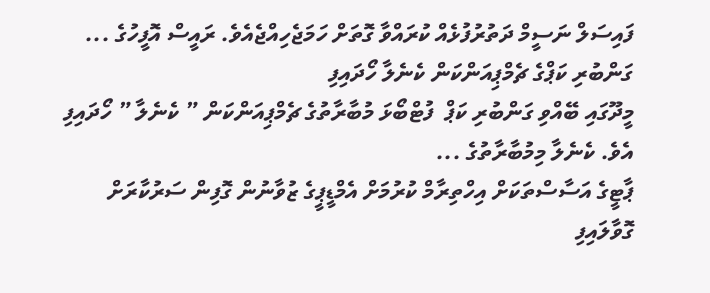ފައިސަލް ނަސީމް ދަތުރުފުޅެއް ކުރައްވާ ގޮތަށް ހަމަޖެހިއްޖެއެވެ. ރައީސް އޮފީހުގެ ...
ގަންބުރި ކަޕްގެ ޗެމްޕިއަންކަން ކެނެލާ ހޯދައިފި
މީދޫގައި ބޭއްވި ގަންބުރި ކަޕް  ފުޓްބޯޅަ މުބާރާތުގެ ޗެމްޕިއަންކަން ” ކެނެލާ ” ހޯދައިފި އެވެ. ކެނެލާ މިމުބާރާތުގެ ...
ޕާޓީގެ އަސާސްތަކަށް އިހްތިރާމް ކުރުމަށް އެމްޑީޕީގެ ޒުވާނުން ގޮފިން ސަރުކާރަށް ގޮވާލައިފި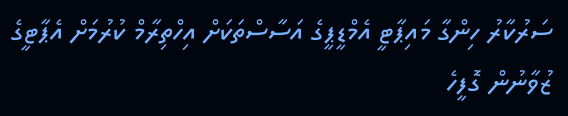ސަރުކާރު ހިންގާ މައިޕާޓީ އެމްޑީޕީގެ އަސާސްތަކަށް އިހްތިރާމް ކުރުމަށް އެޕާޓީގެ ޒުވާނުން ގޮފީހެ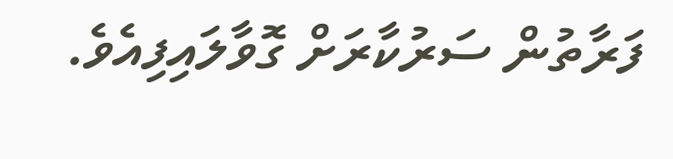ފަރާތުން ސަރުކާރަށް ގޮވާލައިފިއެވެ.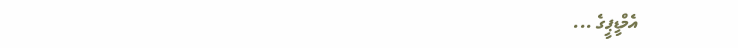އެމްޑީޕީގެ ...